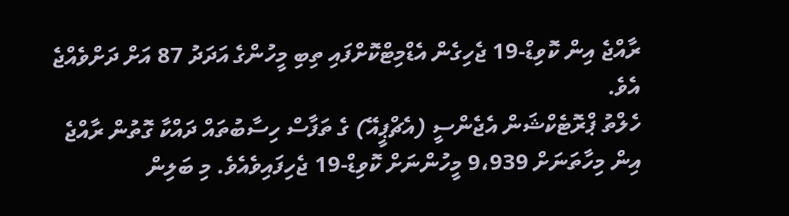ރާއްޖެ އިން ކޮވިޑް-19 ޖެހިގެން އެޑްމިޓްކޮށްފައި ތިބި މީހުންގެ އަދަދު 87 އަށް ދަށްވެއްޖެ އެވެ.
ހެލްތު ޕްރޮޓެކްޝަން އެޖެންސީ (އެޗްޕީއޭ) ގެ ތަފާސް ހިސާބުތައް ދައްކާ ގޮތުން ރާއްޖެ އިން މިހާތަނަށް 9،939 މީހުންނަށް ކޮވިޑް-19 ޖެހިފައިވެއެވެ. މި ބަލިން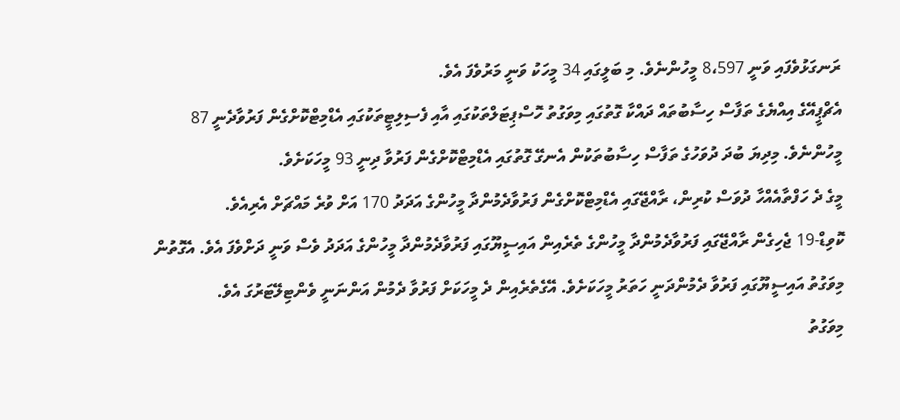ރަނގަޅުވެފައި ވަނީ 8،597 މީހުންނެވެ. މި ބަލީގައި 34 މީހަކު ވަނީ މަރުވެފަ އެވެ.
އެޗްޕީއޭގެ އިއްޔެގެ ތަފާސް ހިސާބުތައް ދައްކާ ގޮތުގައި މިވަގުތު ހޮސްޕިޓަލްތަކުގައި އާއި ފެސިލިޓީތަކުގައި އެޑްމިޓްކޮށްގެން ފަރުވާދެނީ 87 މީހުންނެވެ. މިދިޔަ ބުދަ ދުވަހުގެ ތަފާސް ހިސާބުތަކުން އެނގޭ ގޮތުގައި އެޑްމިޓްކޮށްގެން ފަރުވާ ދިނީ 93 މީހަކަށެވެ.
މީގެ ދެ ހަފްތާއެއްހާ ދުވަސް ކުރިން، ރާއްޖޭގައި އެޑްމިޓްކޮށްގެން ފަރުވާދެމުންދާ މީހުންގެ އަދަދު 170 އަށް ވުރެ މައްޗަށް އެރިއެވެ.
ކޮވިޑް-19 ޖެހިގެން ރާއްޖޭގައި ފަރުވާދެމުންދާ މީހުންގެ ތެރެއިން އައިސީޔޫގައި ފަރުވާދެމުންދާ މީހުންގެ އަދަދު ވެސް ވަނީ ދަށްވެފަ އެވެ. އެގޮތުން މިވަގުތު އައިސީޔޫގައި ފަރުވާ ދެމުންދަނީ ހަތަރު މީހަކަށެވެ. އޭގެތެރެއިން ދެ މީހަކަށް ފަރުވާ ދެމުން އަންނަނީ ވެންޓިލޭޓަރުގަ އެވެ.
މިވަގުތު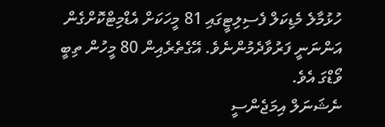ހުޅުމާލެ މެޑިކަލް ފެސިލިޓީގައި 81 މީހަކަށް އެޑްމިޓްކޮށްގެން އަންނަނީ ފަރުވާދެމުންނެވެ. އޭގެތެރެއިން 80 މީހުން ތިބީ ވޯޑްގަ އެވެ.
ނެޝަނަލް އިމަޖެންސީ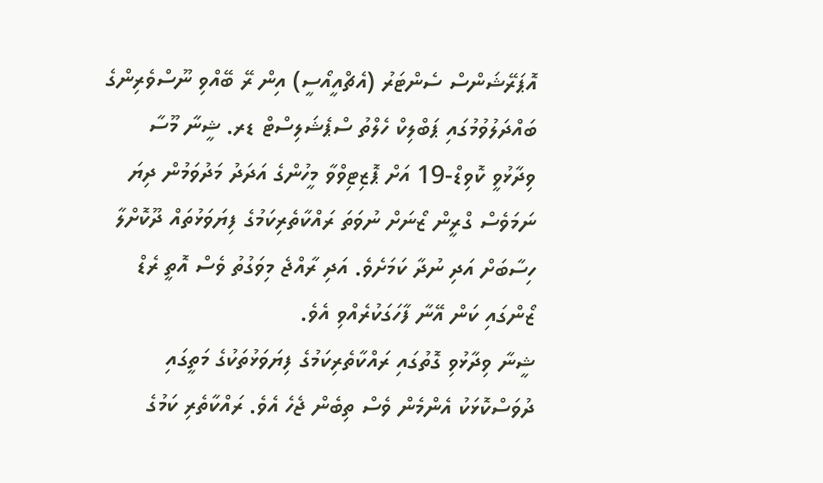އޮޕަރޭޝަންސް ސެންޓަރު (އެޗްއީއޯސީ) އިން ރޭ ބޭއްވި ނޫސްވެރިންގެ ބައްދަލުވުމުގައި ޕަބްލިކް ހެލްތު ސްޕެޝަލިސްޓް ޑރ. ޝީނާ މޫސާ ވިދާޅުވީ ކޮވިޑް-19 އަށް ޕޮޒިޓިވްވާ މީހުންގެ އަދަދު މަދުވަމުން ދިޔަ ނަމަވެސް ގްރީން ޒޯނަށް ނުވަތަ ރައްކާތެރިކަމުގެ ފިޔަވަޅުތައް ދޫކޮށްލާ ހިސާބަށް އަދި ނުދާ ކަމަށެވެ. އަދި ރާއްޖެ މިވަގުތު ވެސް އޮތީ ރެޑް ޒޯންގައި ކަން އޭނާ ފާހަގަކުރެއްވި އެވެ.
ޝީނާ ވިދާޅުވި ގޮތުގައި ރައްކާތެރިކަމުގެ ފިޔަވަޅުތަކުގެ މަތީގައި ދުވަސްކޮޅަކު އެންމެން ވެސް ތިބެން ޖެހެ އެވެ. ރައްކާތެރި ކަމުގެ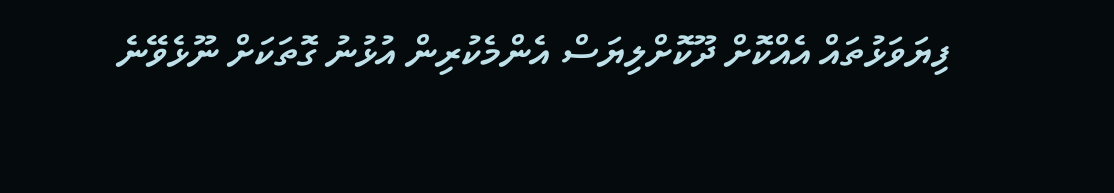ފިޔަވަޅުތައް އެއްކޮށް ދޫކޮށްލިޔަސް އެންމެކުރިން އުޅުނު ގޮތަކަށް ނޫޅެވޭނެ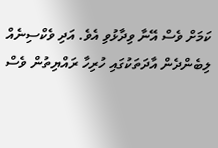ކަމަށް ވެސް އޭނާ ވިދާޅުވި އެވެ. އަދި ވެކްސިނެއް ލިބެންދެން އާދަތަކުގައި ހުރިހާ ރައްޔިތުން ވެސް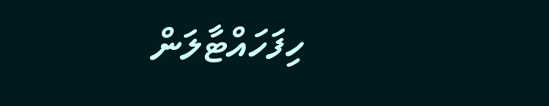ހިފަހައްޓާލަން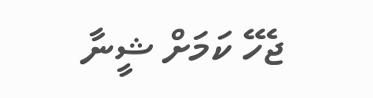ޖެހޭ ކަމަށް ޝީނާ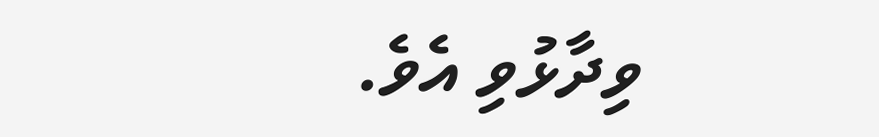ވިދާޅުވި އެވެ.